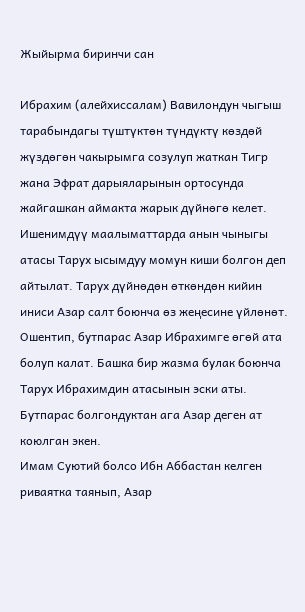Жыйырма биринчи сан

Ибрахим (алейхиссалам) Вавилондун чыгыш тарабындагы түштүктөн түндүктү көздөй жүздөгөн чакырымга созулуп жаткан Тигр жана Эфрат дарыяларынын ортосунда жайгашкан аймакта жарык дүйнөгө келет. Ишенимдүү маалыматтарда анын чыныгы атасы Тарух ысымдуу момун киши болгон деп айтылат. Тарух дүйнөдөн өткөндөн кийин иниси Азар салт боюнча өз жеңесине үйлөнөт. Ошентип, бутпарас Азар Ибрахимге өгөй ата болуп калат. Башка бир жазма булак боюнча Тарух Ибрахимдин атасынын эски аты. Бутпарас болгондуктан ага Азар деген ат коюлган экен.
Имам Суютий болсо Ибн Аббастан келген риваятка таянып, Азар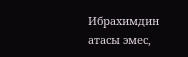Ибрахимдин атасы эмес,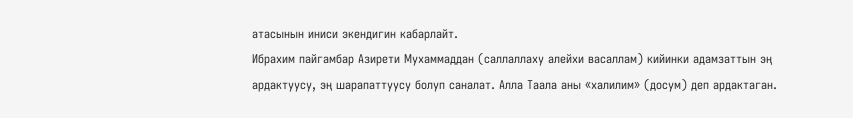атасынын иниси экендигин кабарлайт.
Ибрахим пайгамбар Азирети Мухаммаддан (саллаллаху алейхи васаллам) кийинки адамзаттын эң ардактуусу, эң шарапаттуусу болуп саналат. Алла Таала аны «халилим» (досум) деп ардактаган.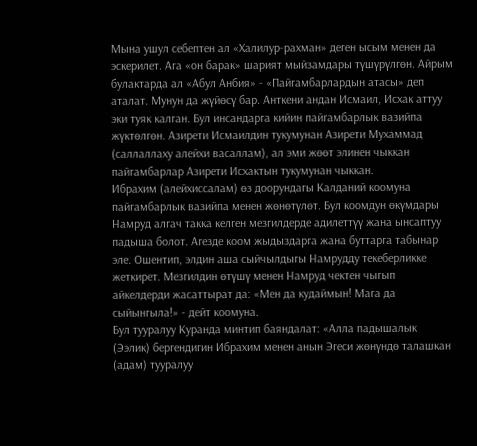Мына ушул себептен ал «Халилур-рахман» деген ысым менен да эскерилет. Ага «он барак» шарият мыйзамдары түшүрүлгөн. Айрым булактарда ал «Абул Анбия» - «Пайгамбарлардын атасы» деп аталат. Мунун да жүйөсү бар. Анткени андан Исмаил, Исхак аттуу эки туяк калган. Бул инсандарга кийин пайгамбарлык вазийпа жүктөлгөн. Азирети Исмаилдин тукумунан Азирети Мухаммад (саллаллаху алейхи васаллам), ал эми жөөт элинен чыккан пайгамбарлар Азирети Исхактын тукумунан чыккан.
Ибрахим (алейхиссалам) өз доорундагы Калданий коомуна пайгамбарлык вазийпа менен жөнөтүлөт. Бул коомдун өкүмдары Намруд алгач такка келген мезгилдерде адилеттүү жана ынсаптуу падыша болот. Агезде коом жыдыздарга жана буттарга табынар эле. Ошентип, элдин аша сыйчылдыгы Намрудду текеберликке жеткирет. Мезгилдин өтүшү менен Намруд чектен чыгып айкелдерди жасаттырат да: «Мен да кудаймын! Мага да сыйынгыла!» - дейт коомуна.
Бул тууралуу Куранда минтип баяндалат: «Алла падышалык (Ээлик) бергендигин Ибрахим менен анын Эгеси жөнүндө талашкан (адам) тууралуу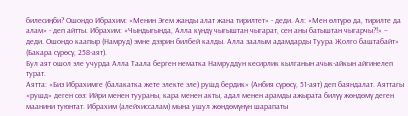билесиңби? Ошондо Ибрахим: «Менин Эгем жанды алат жана тирилтет» - деди. Ал: «Мен өлтүрө да, тирилте да алам» - деп айтты. Ибрахим: «Чындыгында, Алла күндү чыгыштан чыгарат, сен аны батыштан чыгарчы?!» – деди. Ошондо каапыр (Намруд) эмне дээрин билбей калды. Алла заалым адамдарды Туура Жолго баштабайт» (Бакара сүрөсү, 258-аят).
Бул аят ошол эле учурда Алла Таала берген нематка Намруддун кесирлик кылганын ачык-айкын айгинелеп турат.
Аятта: «Биз Ибрахимге (балакатка жете электе эле) рушд бердик» (Анбия сүрөсү, 51-аят) деп баяндалат. Аяттагы «рушд» деген сөз: Ийри менен туураны, кара менен акты, адал менен арамды ажырата билүү жөндөмү деген маанини туюнтат. Ибрахим (алейхиссалам) мына ушул жөндөмүнүн шарапаты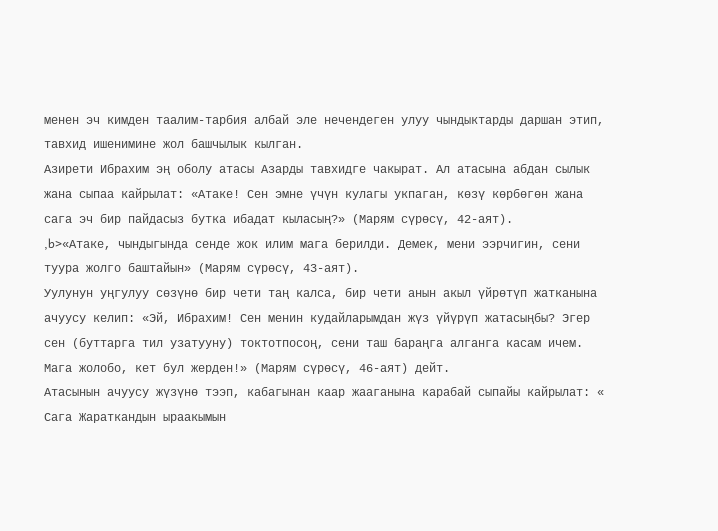менен эч кимден таалим-тарбия албай эле нечендеген улуу чындыктарды даршан этип, тавхид ишенимине жол башчылык кылган.
Азирети Ибрахим эң оболу атасы Азарды тавхидге чакырат. Ал атасына абдан сылык жана сыпаа кайрылат: «Атаке! Сен эмне үчүн кулагы укпаган, көзү көрбөгөн жана сага эч бир пайдасыз бутка ибадат кыласың?» (Марям сүрөсү, 42-аят).
,b>«Атаке, чындыгында сенде жок илим мага берилди. Демек, мени ээрчигин, сени туура жолго баштайын» (Марям сүрөсү, 43-аят).
Уулунун уңгулуу сөзүнө бир чети таң калса, бир чети анын акыл үйрөтүп жатканына ачуусу келип: «Эй, Ибрахим! Сен менин кудайларымдан жүз үйүрүп жатасыңбы? Эгер сен (буттарга тил узатууну) токтотпосоң, сени таш бараңга алганга касам ичем. Мага жолобо, кет бул жерден!» (Марям сүрөсү, 46-аят) дейт.
Атасынын ачуусу жүзүнө тээп, кабагынан каар жааганына карабай сыпайы кайрылат: « Сага Жараткандын ыраакымын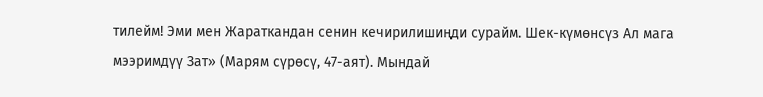тилейм! Эми мен Жараткандан сенин кечирилишиңди сурайм. Шек-күмөнсүз Ал мага мээримдүү Зат» (Марям сүрөсү, 47-аят). Мындай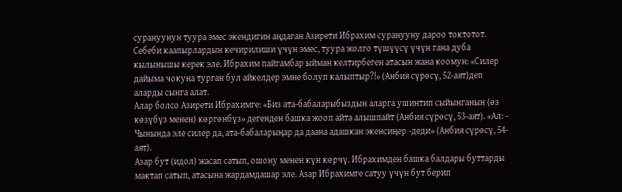сурануунун туура эмес экендигин аңдаган Азирети Ибрахим суранууну дароо токтотот. Себеби каапырлардын кечирилиши үчүн эмес, туура жолго түшүүсү үчүн гана дуба кылынышы керек эле. Ибрахим пайгамбар ыйман келтирбеген атасын жана коомун: «Силер дайыма чокуна турган бул айкелдер эмне болуп калыптыр?!» (Анбия сүрөсү, 52-аят)деп аларды сынга алат.
Алар болсо Азирети Ибрахимге: «Биз ата-бабаларыбыздын аларга ушинтип сыйынганын (өз көзүбүз менен) көргөнбүз» дегенден башка жооп айта алышпайт (Анбия сүрөсү, 53-аят). «Ал: - Чынында эле силер да, ата-бабаларыңар да даана адашкан экенсиңер -деди» (Анбия сүрөсү, 54-аят).
Азар бут (идол) жасап сатып, ошону менен күн көрчү. Ибрахимден башка балдары буттарды мактап сатып, атасына жардамдашар эле. Азар Ибрахимге сатуу үчүн бут берип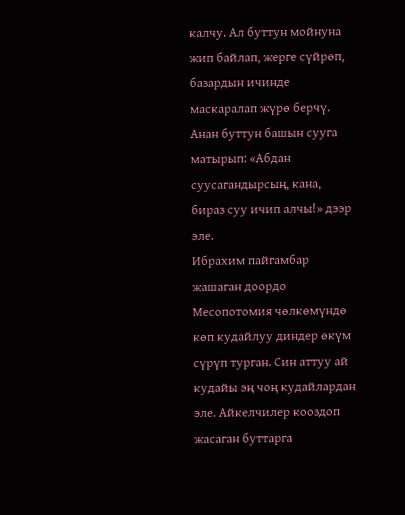калчу. Ал буттун мойнуна жип байлап, жерге сүйрөп, базардын ичинде маскаралап жүрө берчү. Анан буттун башын сууга матырып: «Абдан суусагандырсың, кана, бираз суу ичип алчы!» дээр эле.
Ибрахим пайгамбар жашаган доордо Месопотомия чөлкөмүндө көп кудайлуу диндер өкүм сүрүп турган. Син аттуу ай кудайы эң чоң кудайлардан эле. Айкелчилер кооздоп жасаган буттарга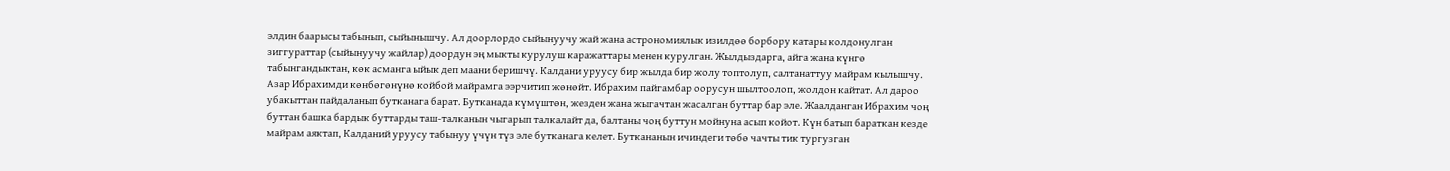элдин баарысы табынып, сыйынышчу. Ал доорлордо сыйынуучу жай жана астрономиялык изилдөө борбору катары колдонулган зиггураттар (сыйынуучу жайлар) доордун эң мыкты курулуш каражаттары менен курулган. Жылдыздарга, айга жана күнгө табынгандыктан, көк асманга ыйык деп маани беришчү. Калдани уруусу бир жылда бир жолу топтолуп, салтанаттуу майрам кылышчу. Азар Ибрахимди көнбөгөнүнө койбой майрамга ээрчитип жөнөйт. Ибрахим пайгамбар оорусун шылтоолоп, жолдон кайтат. Ал дароо убакыттан пайдаланып бутканага барат. Бутканада күмүштөн, жезден жана жыгачтан жасалган буттар бар эле. Жаалданган Ибрахим чоң буттан башка бардык буттарды таш-талканын чыгарып талкалайт да, балтаны чоң буттун мойнуна асып койот. Күн батып бараткан кезде майрам аяктап, Калданий уруусу табынуу үчүн түз эле бутканага келет. Буткананын ичиндеги төбө чачты тик тургузган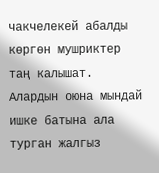чакчелекей абалды көргөн мушриктер таң калышат. Алардын оюна мындай ишке батына ала турган жалгыз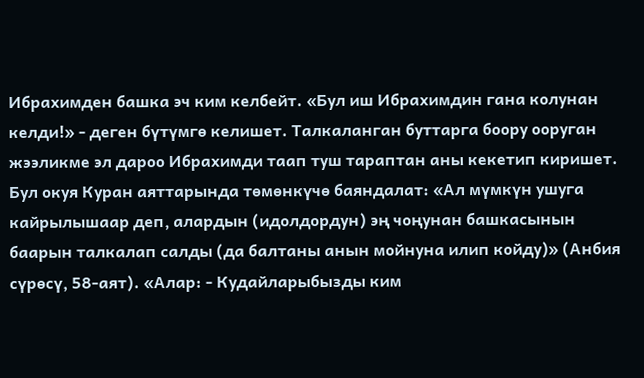Ибрахимден башка эч ким келбейт. «Бул иш Ибрахимдин гана колунан келди!» - деген бүтүмгө келишет. Талкаланган буттарга боору ооруган жээликме эл дароо Ибрахимди таап туш тараптан аны кекетип киришет. Бул окуя Куран аяттарында төмөнкүчө баяндалат: «Ал мүмкүн ушуга кайрылышаар деп, алардын (идолдордун) эң чоңунан башкасынын баарын талкалап салды (да балтаны анын мойнуна илип койду)» (Анбия сүрөсү, 58-аят). «Алар: - Кудайларыбызды ким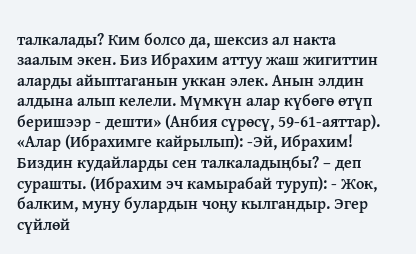талкалады? Ким болсо да, шексиз ал накта заалым экен. Биз Ибрахим аттуу жаш жигиттин аларды айыптаганын уккан элек. Анын элдин алдына алып келели. Мүмкүн алар күбөгө өтүп беришээр - дешти» (Анбия сүрөсү, 59-61-аяттар). «Алар (Ибрахимге кайрылып): -Эй, Ибрахим! Биздин кудайларды сен талкаладыңбы? – деп сурашты. (Ибрахим эч камырабай туруп): - Жок, балким, муну булардын чоңу кылгандыр. Эгер сүйлөй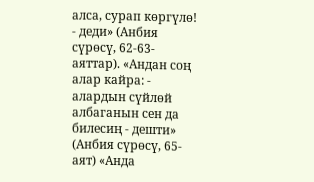алса, сурап көргүлө! - деди» (Анбия сүрөсү, 62-63-аяттар). «Андан соң алар кайра: - алардын сүйлөй албаганын сен да билесиң - дешти» (Анбия сүрөсү, 65-аят) «Анда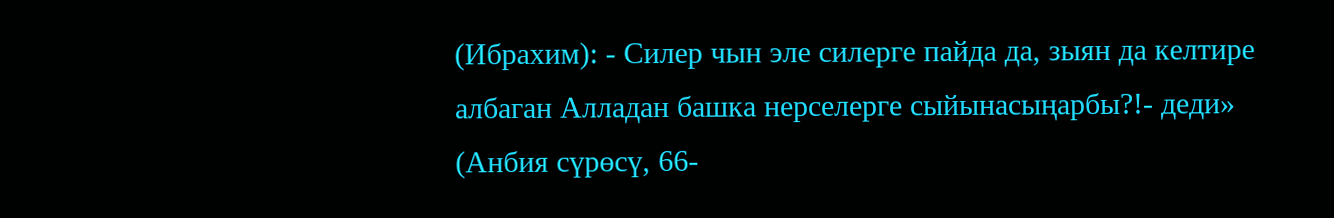(Ибрахим): - Силер чын эле силерге пайда да, зыян да келтире албаган Алладан башка нерселерге сыйынасыңарбы?!- деди» (Анбия сүрөсү, 66-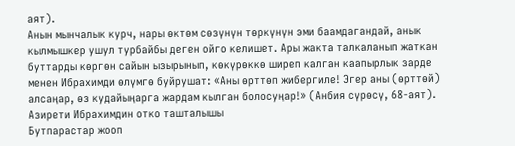аят).
Анын мынчалык курч, нары өктөм сөзүнүн төркүнүн эми баамдагандай, анык кылмышкер ушул турбайбы деген ойго келишет. Ары жакта талкаланып жаткан буттарды көргөн сайын ызырынып, көкүрөккө ширеп калган каапырлык зарде менен Ибрахимди өлүмгө буйрушат: «Аны өрттөп жибергиле! Эгер аны (өрттөй) алсаңар, өз кудайыңарга жардам кылган болосуңар!» (Анбия сүрөсү, 68-аят).
Азирети Ибрахимдин отко ташталышы
Бутпарастар жооп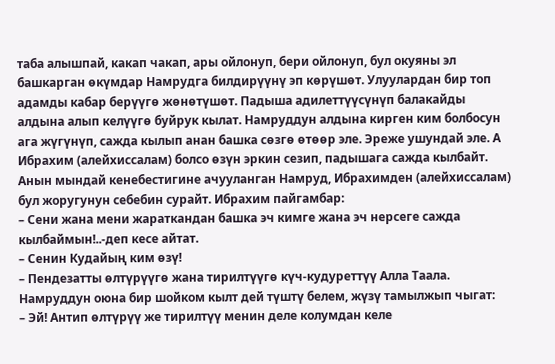таба алышпай, какап чакап, ары ойлонуп, бери ойлонуп, бул окуяны эл башкарган өкүмдар Намрудга билдирүүнү эп көрүшөт. Улуулардан бир топ адамды кабар берүүгө жөнөтүшөт. Падыша адилеттүүсүнүп балакайды алдына алып келүүгө буйрук кылат. Намруддун алдына кирген ким болбосун ага жүгүнүп, сажда кылып анан башка сөзгө өтөөр эле. Эреже ушундай эле. А Ибрахим (алейхиссалам) болсо өзүн эркин сезип, падышага сажда кылбайт. Анын мындай кенебестигине ачууланган Намруд, Ибрахимден (алейхиссалам) бул жоругунун себебин сурайт. Ибрахим пайгамбар:
– Сени жана мени жараткандан башка эч кимге жана эч нерсеге сажда кылбаймын!..-деп кесе айтат.
– Сенин Кудайың ким өзү!
– Пендезатты өлтүрүүгө жана тирилтүүгө күч-кудуреттүү Алла Таала.
Намруддун оюна бир шойком кылт дей түштү белем, жүзү тамылжып чыгат:
– Эй! Антип өлтүрүү же тирилтүү менин деле колумдан келе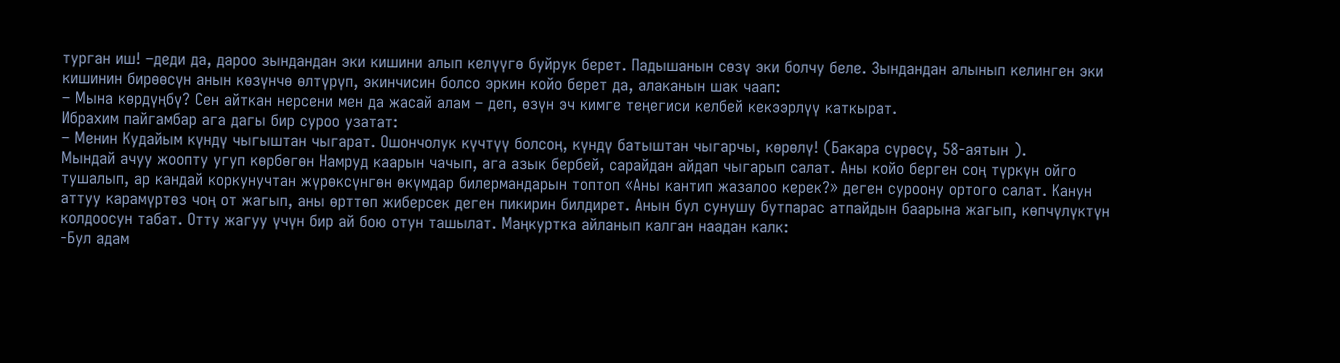турган иш! –деди да, дароо зындандан эки кишини алып келүүгө буйрук берет. Падышанын сөзү эки болчу беле. Зындандан алынып келинген эки кишинин бирөөсүн анын көзүнчө өлтүрүп, экинчисин болсо эркин койо берет да, алаканын шак чаап:
– Мына көрдүңбү? Сен айткан нерсени мен да жасай алам – деп, өзүн эч кимге теңегиси келбей кекээрлүү каткырат.
Ибрахим пайгамбар ага дагы бир суроо узатат:
– Менин Кудайым күндү чыгыштан чыгарат. Ошончолук күчтүү болсоң, күндү батыштан чыгарчы, көрөлү! (Бакара сүрөсү, 58-аятын ).
Мындай ачуу жоопту угуп көрбөгөн Намруд каарын чачып, ага азык бербей, сарайдан айдап чыгарып салат. Аны койо берген соң түркүн ойго тушалып, ар кандай коркунучтан жүрөксүнгөн өкүмдар билермандарын топтоп «Аны кантип жазалоо керек?» деген суроону ортого салат. Канун аттуу карамүртөз чоң от жагып, аны өрттөп жиберсек деген пикирин билдирет. Анын бул сунушу бутпарас атпайдын баарына жагып, көпчүлүктүн колдоосун табат. Отту жагуу үчүн бир ай бою отун ташылат. Маңкуртка айланып калган наадан калк:
-Бул адам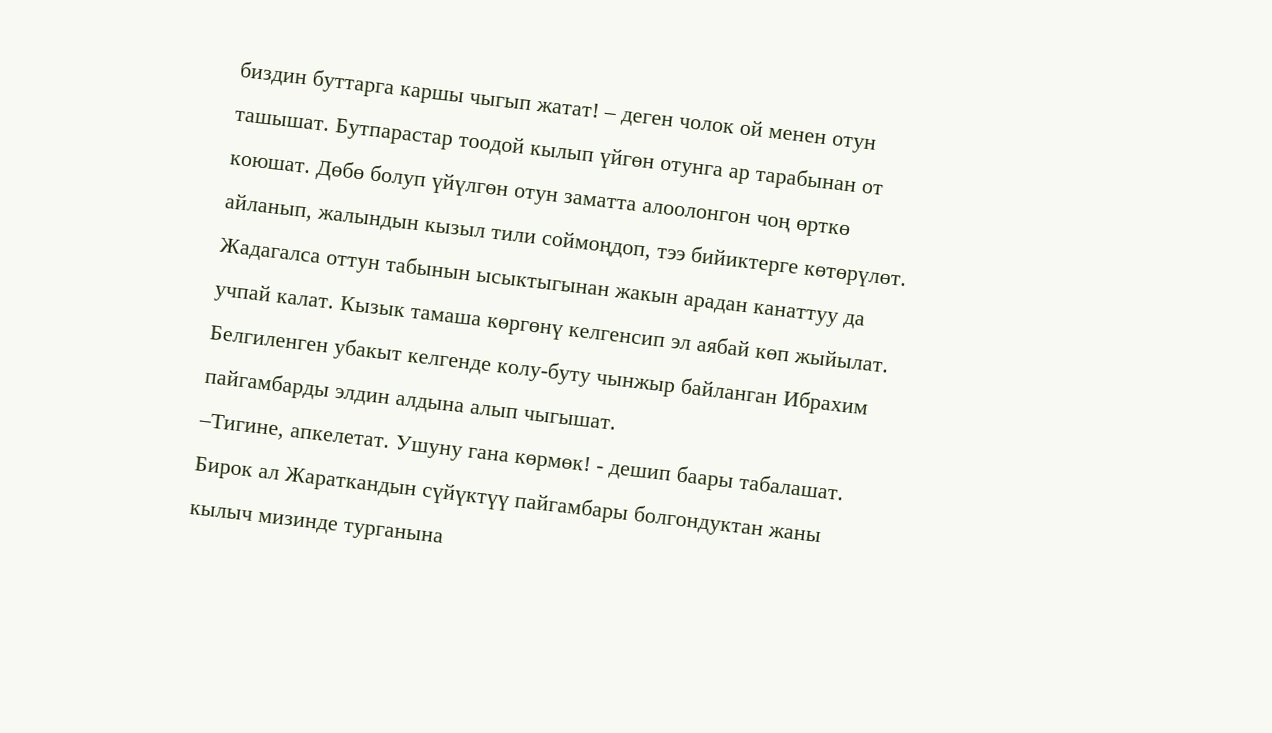биздин буттарга каршы чыгып жатат! – деген чолок ой менен отун ташышат. Бутпарастар тоодой кылып үйгөн отунга ар тарабынан от коюшат. Дөбө болуп үйүлгөн отун заматта алоолонгон чоң өрткө айланып, жалындын кызыл тили соймоңдоп, тээ бийиктерге көтөрүлөт. Жадагалса оттун табынын ысыктыгынан жакын арадан канаттуу да учпай калат. Кызык тамаша көргөнү келгенсип эл аябай көп жыйылат. Белгиленген убакыт келгенде колу-буту чынжыр байланган Ибрахим пайгамбарды элдин алдына алып чыгышат.
–Тигине, апкелетат. Ушуну гана көрмөк! - дешип баары табалашат. Бирок ал Жараткандын сүйүктүү пайгамбары болгондуктан жаны кылыч мизинде турганына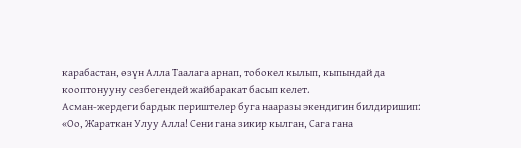карабастан, өзүн Алла Таалага арнап, тобокел кылып, кыпындай да кооптонууну сезбегендей жайбаракат басып келет.
Асман-жердеги бардык периштелер буга нааразы экендигин билдиришип:
«Оо, Жараткан Улуу Алла! Сени гана зикир кылган, Сага гана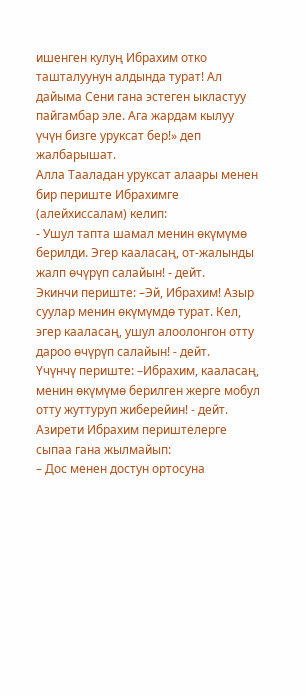ишенген кулуң Ибрахим отко ташталуунун алдында турат! Ал дайыма Сени гана эстеген ыкластуу пайгамбар эле. Ага жардам кылуу үчүн бизге уруксат бер!» деп жалбарышат.
Алла Тааладан уруксат алаары менен бир периште Ибрахимге (алейхиссалам) келип:
- Ушул тапта шамал менин өкүмүмө берилди. Эгер кааласаң, от-жалынды жалп өчүрүп салайын! - дейт.
Экинчи периште: –Эй, Ибрахим! Азыр суулар менин өкүмүмдө турат. Кел, эгер кааласаң, ушул алоолонгон отту дароо өчүрүп салайын! - дейт.
Үчүнчү периште: –Ибрахим, кааласаң, менин өкүмүмө берилген жерге мобул отту жуттуруп жиберейин! - дейт. Азирети Ибрахим периштелерге сыпаа гана жылмайып:
– Дос менен достун ортосуна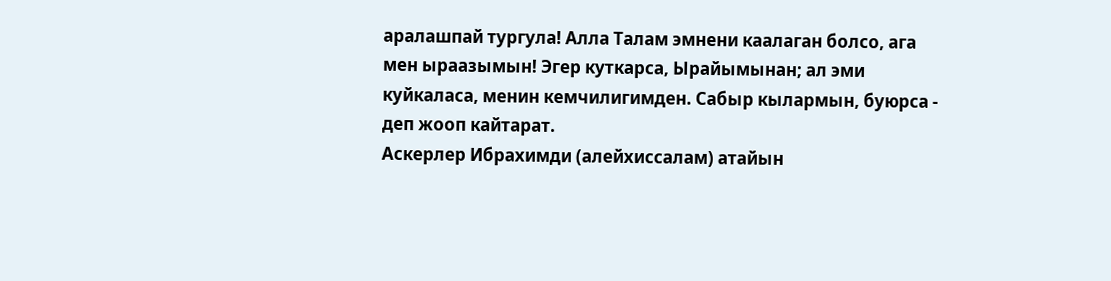аралашпай тургула! Алла Талам эмнени каалаган болсо, ага мен ыраазымын! Эгер куткарса, Ырайымынан; ал эми куйкаласа, менин кемчилигимден. Сабыр кылармын, буюрса - деп жооп кайтарат.
Аскерлер Ибрахимди (алейхиссалам) атайын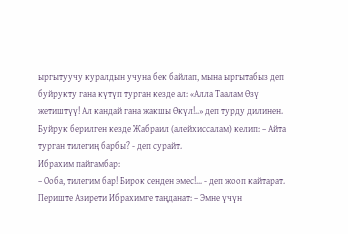ыргытуучу куралдын учуна бек байлап, мына ыргытабыз деп буйрукту гана күтүп турган кезде ал: «Алла Таалам Өзү жетиштүү! Ал кандай гана жакшы Өкүл!..» деп турду дилинен. Буйрук берилген кезде Жабраил (алейхиссалам) келип: – Айта турган тилегиң барбы? - деп сурайт.
Ибрахим пайгамбар:
– Ооба, тилегим бар! Бирок сенден эмес!… - деп жооп кайтарат.
Периште Азирети Ибрахимге таңданат: – Эмне үчүн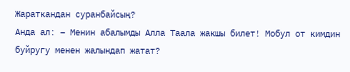Жараткандан суранбайсың?
Анда ал: – Менин абалымды Алла Таала жакшы билет! Мобул от кимдин буйругу менен жалындап жатат?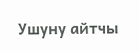Ушуну айтчы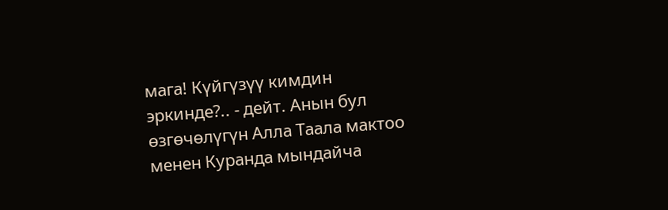мага! Күйгүзүү кимдин эркинде?.. - дейт. Анын бул өзгөчөлүгүн Алла Таала мактоо менен Куранда мындайча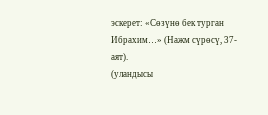эскерет: «Сөзүнө бек турган Ибрахим…» (Нажм сүрөсү, 37-аят).
(уландысы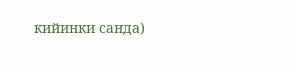кийинки санда)